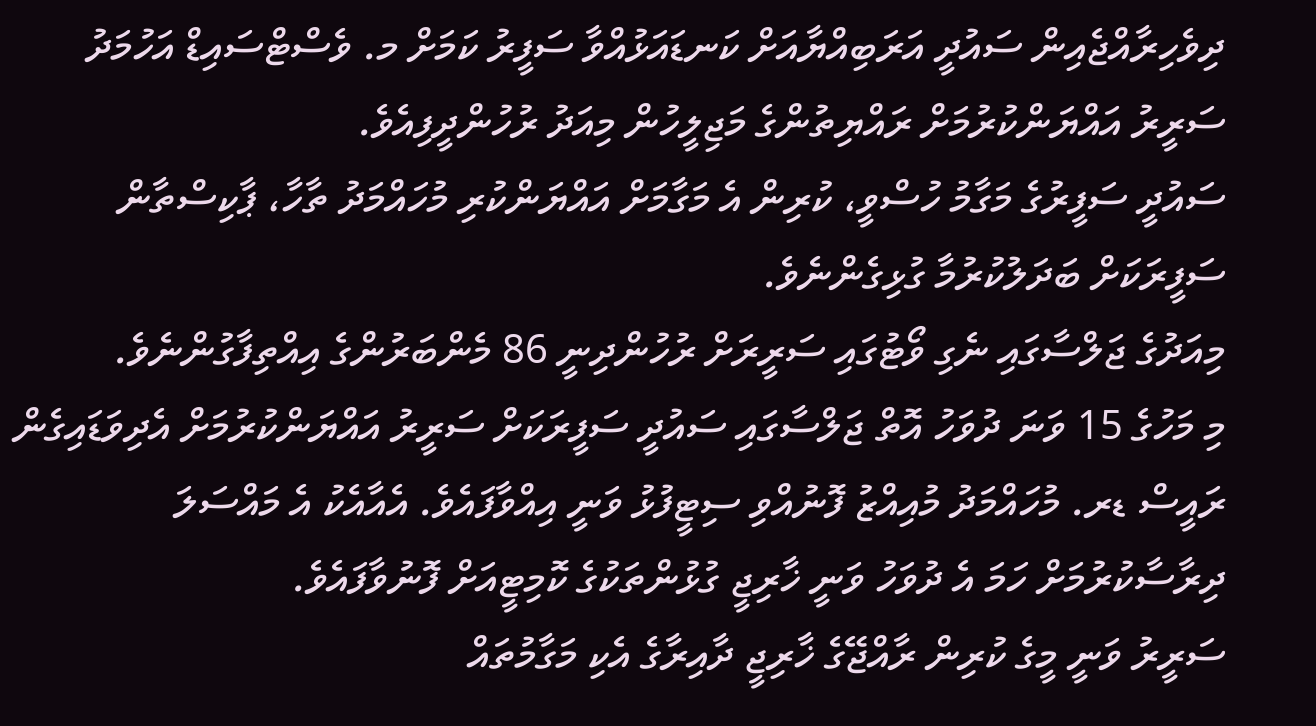ދިވެހިރާއްޖެއިން ސައުދީ އަރަބިއްޔާއަށް ކަނޑައަޅުއްވާ ސަފީރު ކަމަށް މ. ވެސްޓްސައިޑް އަހުމަދު ސަރީރު އައްޔަންކުރުމަށް ރައްޔިތުންގެ މަޖިލީހުން މިއަދު ރުހުންދީފިއެވެ.
ސައުދީ ސަފީރުގެ މަގާމު ހުސްވީ، ކުރިން އެ މަގާމަށް އައްޔަންކުރި މުހައްމަދު ތާހާ، ޕާކިސްތާން ސަފީރަކަށް ބަދަލުކުރުމާ ގުޅިގެންނެވެ.
މިއަދުގެ ޖަލްސާގައި ނެގި ވޯޓުގައި ސަރީރަށް ރުހުންދިނީ 86 މެންބަރުންގެ އިއްތިފާގުންނެވެ.
މި މަހުގެ 15 ވަނަ ދުވަހު އޮތް ޖަލްސާގައި ސައުދީ ސަފީރަކަށް ސަރީރު އައްޔަންކުރުމަށް އެދިވަޑައިގެން ރައީސް ޑރ. މުހައްމަދު މުއިއްޒު ފޮނުއްވި ސިޓީފުޅު ވަނީ އިއްވާފައެވެ. އެއާއެކު އެ މައްސަލަ ދިރާސާކުރުމަށް ހަމަ އެ ދުވަހު ވަނީ ޚާރިޖީ ގުޅުންތަކުގެ ކޮމިޓީއަށް ފޮނުވާފައެވެ.
ސަރީރު ވަނީ މީގެ ކުރިން ރާއްޖޭގެ ޚާރިޖީ ދާއިރާގެ އެކި މަގާމުތައް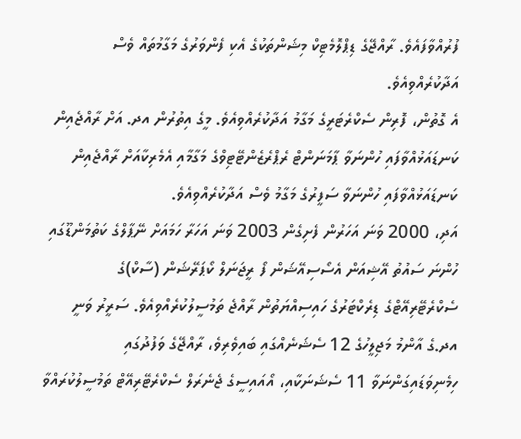ފުރުއްވާފައެވެ. ރާއްޖޭގެ ޑިޕްލޮމެޓިކް މިޝަންތަކުގެ އެކި ފެންވަރުގެ މަގާމުތައް ވެސް އަދާކުރެއްވިއެވެ.
އެ ގޮތުން، ފޮރިން ސެކްރެޓަރީގެ މަގާމު އަދާކުރެއްވިއެވެ. މީގެ އިތުރުން އދ. އަށް ރާއްޖެއިން ކަނޑައަޅުއްވާފައި ހުންނަވާ ޕާމަނަންޓް ރެޕްރެޒެންޓޭޓިވްގެ މަގާމާއި އެމެރިކާއަށް ރާއްޖެއިން ކަނޑައަޅުއްވާފައި ހުންނަވާ ސަފީރުގެ މަގާމު ވެސް އަދާކުރެއްވިއެވެ.
އަދި، 2000 ވަނަ އަހަރުން ފެށިގެން 2003 ވަނަ އަހަރާ ހަމައަށް ނޭޕާލްގެ ކަތުމަންޑޫގައި ހުންނަ ސައުތު އޭޝިއަން އެސޯސިއޭޝަން ފޯ ރީޖަނަލް ކޯޕަރޭޝަން (ސާކް)ގެ ސެކްރެޓޭރިއޭޓްގެ ޑިރެކްޓަރުގެ ހައިސިއްޔަތުން ރާއްޖެ ތަމުސީލުކުރެއްވިއެވެ. ސަރީރު ވަނީ އދ.ގެ އާންމު މަޖިލީހުގެ 12 ސެޝަނެއްގައި ބައިވެރިވެ، ރާއްޖޭގެ ވަފުދުގައި ހިމެނިވަޑައިގަންނަވާ 11 ސެޝަނަކާއި، އޯއައިސީގެ ޖެނެރަލް ސެކްރެޓޭރިއޭޓް ތަމުސީލުކުރައްވާ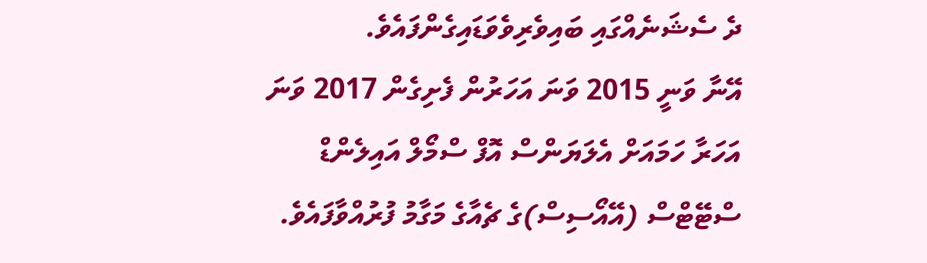ދެ ސެޝަނެއްގައި ބައިވެރިވެވަޑައިގެންފައެވެ.
އޭނާ ވަނީ 2015 ވަނަ އަހަރުން ފެށިގެން 2017 ވަނަ އަހަރާ ހަމައަށް އެލަޔަންސް އޮފް ސްމޯލް އައިލެންޑް ސްޓޭޓްސް (އޭއޯސިސް)ގެ ޗެއާގެ މަގާމު ފުރުއްވާފައެވެ.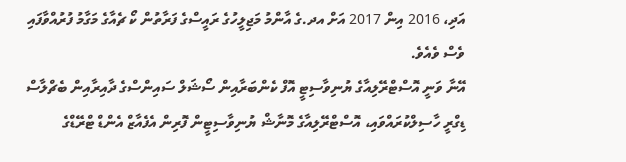އަދި، 2016 އިން 2017 އަށް އދ.ގެ އާންމު މަޖިލީހުގެ ރައީސްގެ ފަރާތުން ކޯ ޗެއާގެ މަގާމު ފުރުއްވާފައި ވެސް ވެއެވެ.
އޭނާ ވަނީ އޮސްޓްރޭލިއާގެ ޔުނިވާސިޓީ އޮފް ކެންބަރާއިން ސޯޝަލް ސައިންސްގެ ދާއިރާއިން ބެޗްލާސް ޑިގްރީ ހާސިލްކުރައްވައި، އޮސްޓްރޭލިއާގެ މޮނާޝް ޔުނިވާސިޓީން ފޮރިން އެފެއާޒް އެންޑް ޓްރޭޑްގެ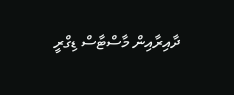ދާއިރާއިން މާސްޓާސް ޑިގްރީ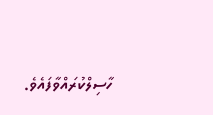ހާސިލްކުރައްވާފައެވެ.